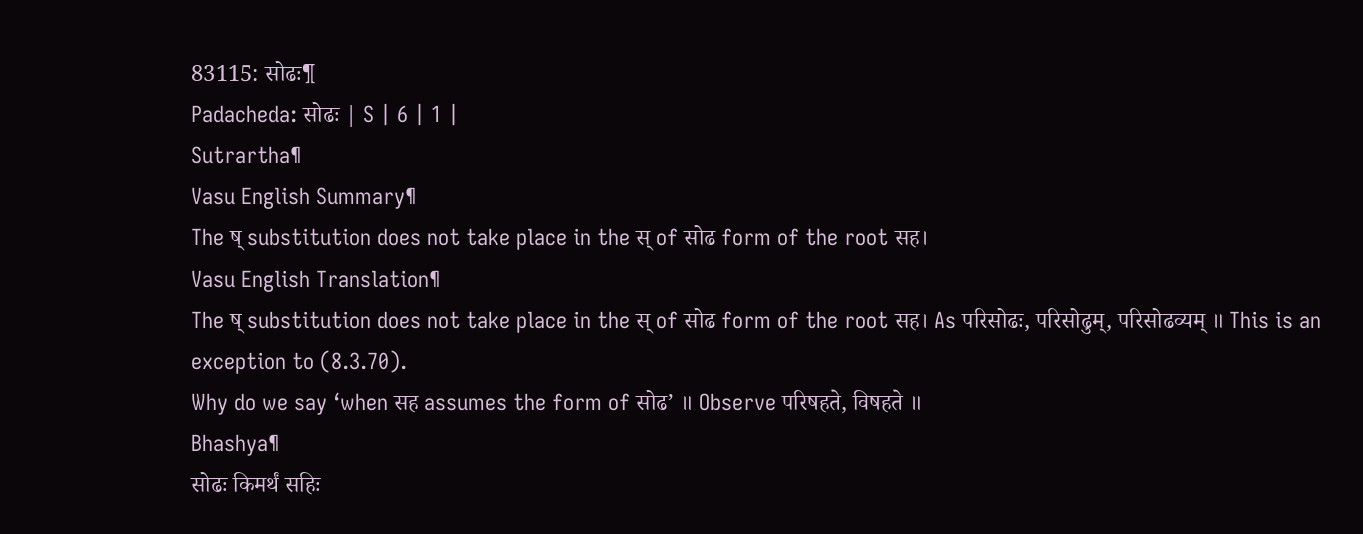83115: सोढः¶
Padacheda: सोढः | S | 6 | 1 |
Sutrartha¶
Vasu English Summary¶
The ष् substitution does not take place in the स् of सोढ form of the root सह।
Vasu English Translation¶
The ष् substitution does not take place in the स् of सोढ form of the root सह। As परिसोढः, परिसोढुम्, परिसोढव्यम् ॥ This is an exception to (8.3.70).
Why do we say ‘when सह assumes the form of सोढ’ ॥ Observe परिषहते, विषहते ॥
Bhashya¶
सोढः किमर्थं सहिः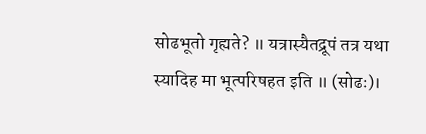सोढभूतो गृह्यते? ॥ यत्रास्यैतद्रूपं तत्र यथा स्यादिह मा भूत्परिषहत इति ॥ (सोढः)।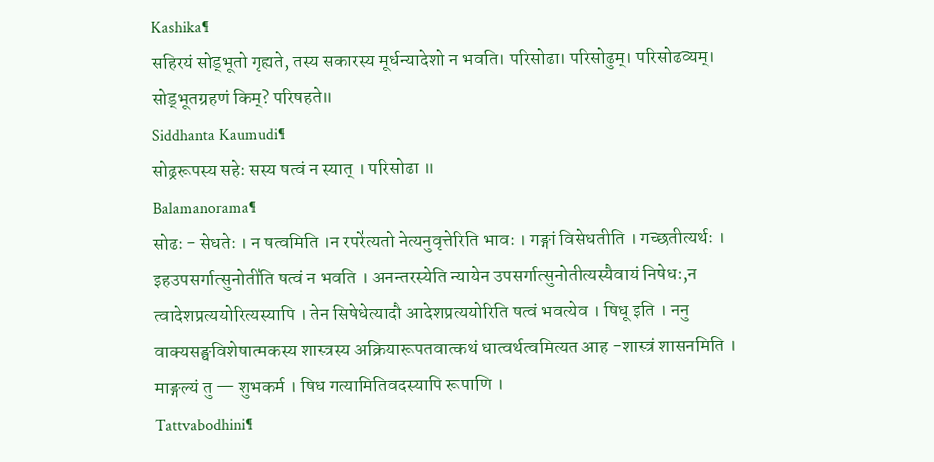Kashika¶
सहिरयं सोड्भूतो गृह्यते, तस्य सकारस्य मूर्धन्यादेशो न भवति। परिसोढा। परिसोढुम्। परिसोढव्यम्। सोड्भूतग्रहणं किम्? परिषहते॥
Siddhanta Kaumudi¶
सोढ्ररूपस्य सहेः सस्य षत्वं न स्यात् । परिसोढा ॥
Balamanorama¶
सोढः - सेधतेः । न षत्वमिति ।न रपरे॑त्यतो नेत्यनुवृत्तेरिति भावः । गङ्गां विसेधतीति । गच्छतीत्यर्थः । इहउपसर्गात्सुनोती॑ति षत्वं न भवति । अनन्तरस्येति न्यायेन उपसर्गात्सुनोतीत्यस्यैवायं निषेधः,न त्वादेशप्रत्ययोरित्यस्यापि । तेन सिषेधेत्यादौ आदेशप्रत्ययोरिति षत्वं भवत्येव । षिधू इति । ननु वाक्यसङ्घविशेषात्मकस्य शास्त्रस्य अक्रियारूपतवात्कथं धात्वर्थत्वमित्यत आह -शास्त्रं शासनमिति । माङ्गल्यं तु — शुभकर्म । षिध गत्यामितिवदस्यापि रूपाणि ।
Tattvabodhini¶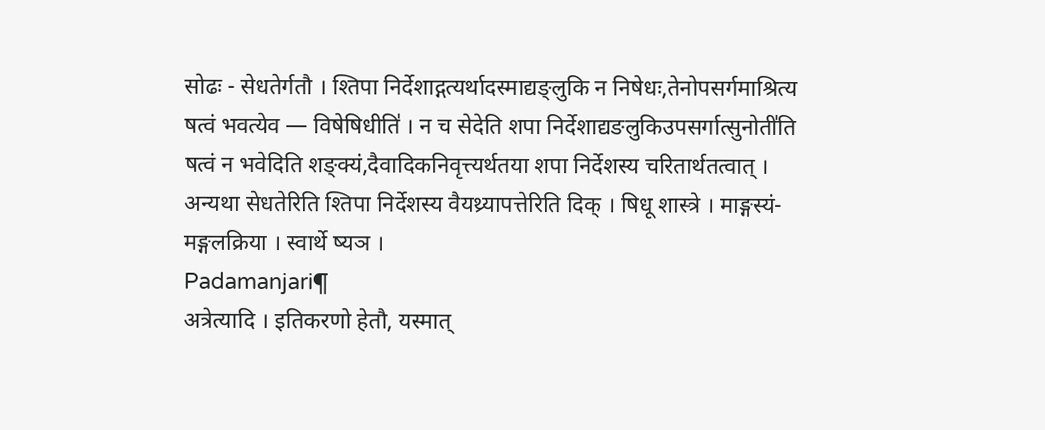सोढः - सेधतेर्गतौ । श्तिपा निर्देशाद्गत्यर्थादस्माद्यङ्लुकि न निषेधः,तेनोपसर्गमाश्रित्य षत्वं भवत्येव — विषेषिधीति॑ । न च सेदेति शपा निर्देशाद्यङलुकिउपसर्गात्सुनोती॑ति षत्वं न भवेदिति शङ्क्यं,दैवादिकनिवृत्त्यर्थतया शपा निर्देशस्य चरितार्थतत्वात् । अन्यथा सेधतेरिति श्तिपा निर्देशस्य वैयथ्र्यापत्तेरिति दिक् । षिधू शास्त्रे । माङ्गस्यं- मङ्गलक्रिया । स्वार्थे ष्यञ ।
Padamanjari¶
अत्रेत्यादि । इतिकरणो हेतौ, यस्मात्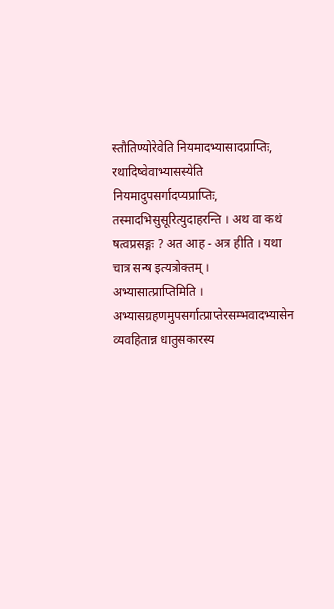स्तौतिण्योरेवेति नियमादभ्यासादप्राप्तिः, रथादिष्वेवाभ्यासस्येति नियमादुपसर्गादप्यप्राप्तिः, तस्मादभिसुसूरित्युदाहरन्ति । अथ वा कथं षत्वप्रसङ्गः ? अत आह - अत्र हीति । यथा चात्र सन्ष इत्यत्रोक्तम् । अभ्यासात्प्राप्तिमिति । अभ्यासग्रहणमुपसर्गात्प्राप्तेरसम्भवादभ्यासेन व्यवहितान्न धातुसकारस्य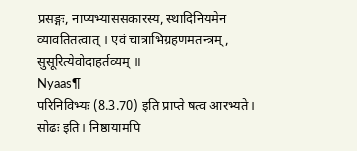प्रसङ्गः, नाप्यभ्याससकारस्य, स्थादिनियमेन व्यावतितत्वात् । एवं चात्राभिग्रहणमतन्त्रम्, सुसूरित्येवोदाहर्तव्यम् ॥
Nyaas¶
परिनिविभ्यः (8.3.70) इति प्राप्ते षत्व आरभ्यते। सोढः इति। निष्ठायामपि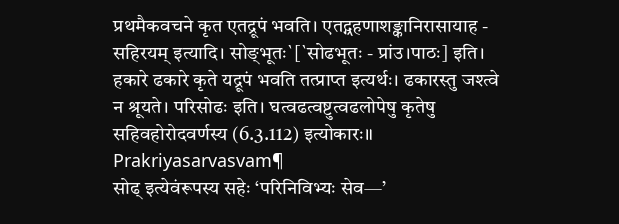प्रथमैकवचने कृत एतद्रूपं भवति। एतद्ग्रहणाशङ्कानिरासायाह - सहिरयम् इत्यादि। सोङ्भूतः`[`सोढभूतः - प्रांउ।पाठः] इति। हकारे ढकारे कृते यद्रूपं भवति तत्प्राप्त इत्यर्थः। ढकारस्तु जश्त्वे न श्रूयते। परिसोढः इति। घत्वढत्वष्टुत्वढलोपेषु कृतेषु सहिवहोरोदवर्णस्य (6.3.112) इत्योकारः॥
Prakriyasarvasvam¶
सोढ् इत्येवंरूपस्य सहेः ‘परिनिविभ्यः सेव—’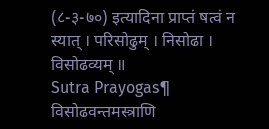(८-३-७०) इत्यादिना प्राप्तं षत्वं न स्यात् । परिसोढुम् । निसोढा । विसोढव्यम् ॥
Sutra Prayogas¶
विसोढवन्तमस्त्राणि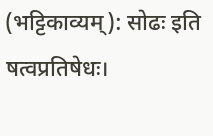(भट्टिकाव्यम्): सोढः इति षत्वप्रतिषेधः।